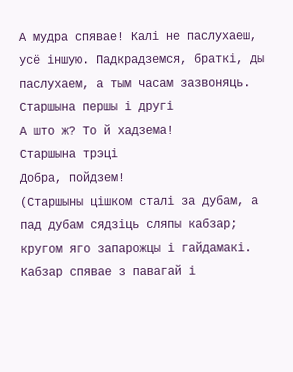А мудра спявае! Калі не паслухаеш, усё іншую. Падкрадземся, браткі, ды паслухаем, а тым часам зазвоняць.
Старшына першы і другі
А што ж? То й хадзема!
Старшына трэці
Добра, пойдзем!
(Старшыны цішком сталі за дубам, а пад дубам сядзіць сляпы кабзар; кругом яго запарожцы і гайдамакі. Кабзар спявае з павагай і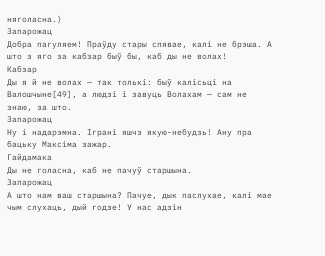няголасна.)
Запарожац
Добра пагуляем! Праўду стары спявае, калі не брэша. А што з яго за кабзар быў бы, каб ды не волах!
Кабзар
Ды я й не волах — так толькі: быў калісьці на Валошчыне[49], а людзі і завуць Волахам — сам не знаю, за што.
Запарожац
Ну і надарэмна. Іграні яшчэ якую-небудзь! Ану пра бацьку Максіма зажар.
Гайдамака
Ды не голасна, каб не пачуў старшына.
Запарожац
А што нам ваш старшына? Пачуе, дык паслухае, калі мае чым слухаць, дый годзе! У нас адзін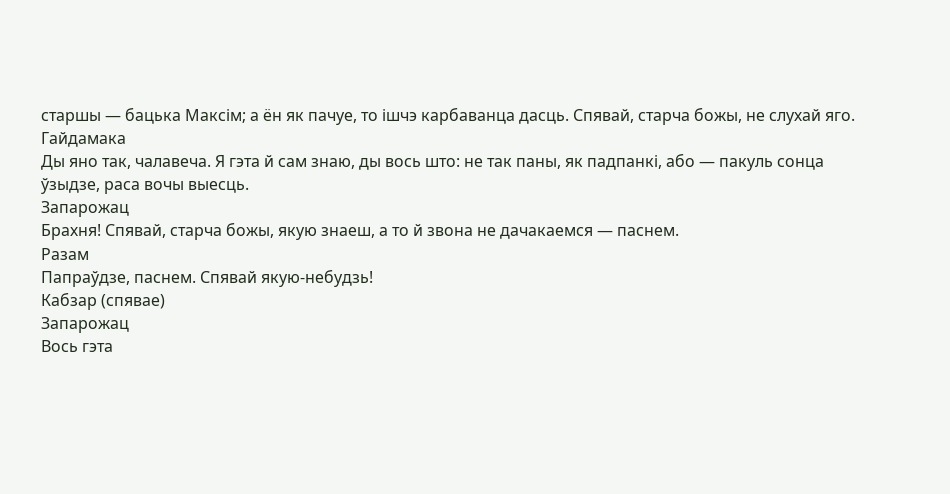старшы — бацька Максім; а ён як пачуе, то ішчэ карбаванца дасць. Спявай, старча божы, не слухай яго.
Гайдамака
Ды яно так, чалавеча. Я гэта й сам знаю, ды вось што: не так паны, як падпанкі, або — пакуль сонца ўзыдзе, раса вочы выесць.
Запарожац
Брахня! Спявай, старча божы, якую знаеш, а то й звона не дачакаемся — паснем.
Разам
Папраўдзе, паснем. Спявай якую-небудзь!
Кабзар (спявае)
Запарожац
Вось гэта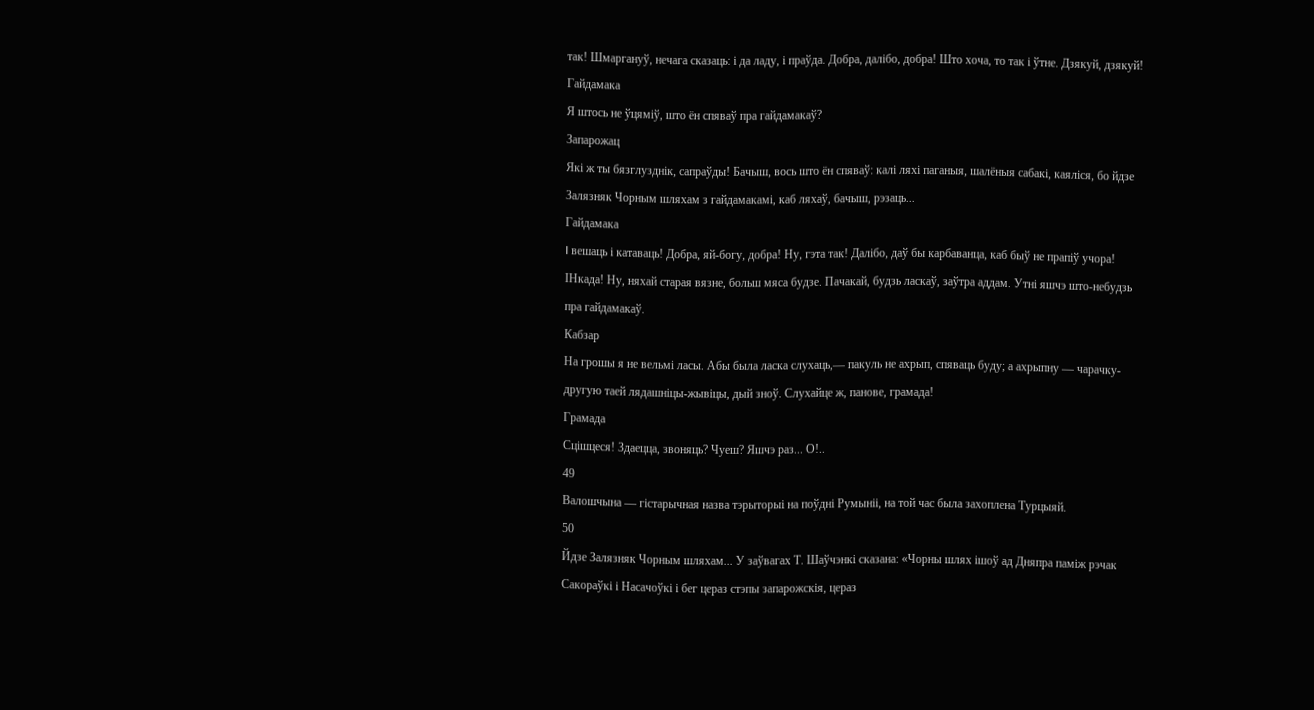так! Шмаргануў, нечага сказаць: і да ладу, і праўда. Добра, далібо, добра! Што хоча, то так і ўтне. Дзякуй, дзякуй!
Гайдамака
Я штось не ўцяміў, што ён спяваў пра гайдамакаў?
Запарожац
Які ж ты бязглузднік, сапраўды! Бачыш, вось што ён спяваў: калі ляхі паганыя, шалёныя сабакі, каяліся, бо йдзе Залязняк Чорным шляхам з гайдамакамі, каб ляхаў, бачыш, рэзаць...
Гайдамака
I вешаць і катаваць! Добра, яй-богу, добра! Ну, гэта так! Далібо, даў бы карбаванца, каб быў не прапіў учора! ІНкада! Ну, няхай старая вязне, больш мяса будзе. Пачакай, будзь ласкаў, заўтра аддам. Утні яшчэ што-небудзь пра гайдамакаў.
Кабзар
На грошы я не вельмі ласы. Абы была ласка слухаць,— пакуль не ахрып, спяваць буду; а ахрыпну — чарачку-другую таей лядашніцы-жывіцы, дый зноў. Слухайце ж, панове, грамада!
Грамада
Сцішцеся! Здаецца, звоняць? Чуеш? Яшчэ раз... О!..
49
Валошчына — гістарычная назва тэрыторыі на поўдні Румыніі, на той час была захоплена Турцыяй.
50
Йдзе Залязняк Чорным шляхам... У заўвагах Т. Шаўчэнкі сказана: «Чорны шлях ішоў ад Дняпра паміж рэчак Сакораўкі і Насачоўкі і бег цераз стэпы запарожскія, цераз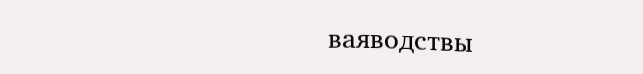ваяводствы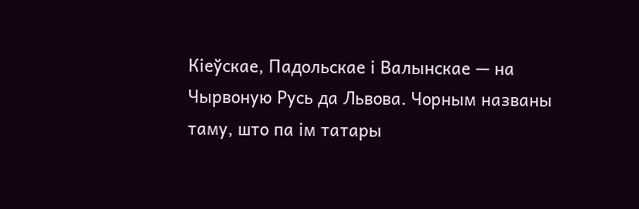Кіеўскае, Падольскае і Валынскае — на Чырвоную Русь да Львова. Чорным названы таму, што па ім татары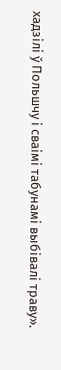хадзілі ў Польшчу і сваімі табунамі выбівалі траву».